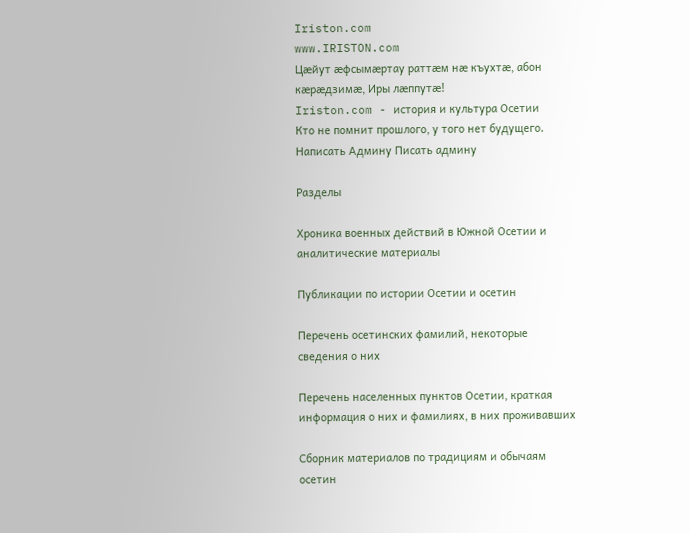Iriston.com
www.IRISTON.com
Цæйут æфсымæртау раттæм нæ къухтæ, абон кæрæдзимæ, Иры лæппутæ!
Iriston.com - история и культура Осетии
Кто не помнит прошлого, у того нет будущего.
Написать Админу Писать админу

Разделы

Хроника военных действий в Южной Осетии и аналитические материалы

Публикации по истории Осетии и осетин

Перечень осетинских фамилий, некоторые сведения о них

Перечень населенных пунктов Осетии, краткая информация о них и фамилиях, в них проживавших

Сборник материалов по традициям и обычаям осетин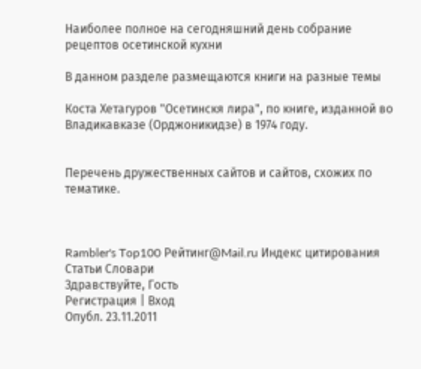Наиболее полное на сегодняшний день собрание рецептов осетинской кухни

В данном разделе размещаются книги на разные темы

Коста Хетагуров "Осетинскя лира", по книге, изданной во Владикавказе (Орджоникидзе) в 1974 году.


Перечень дружественных сайтов и сайтов, схожих по тематике.



Rambler's Top100 Рейтинг@Mail.ru Индекс цитирования
Статьи Словари
Здравствуйте, Гость
Регистрация | Вход
Опубл. 23.11.2011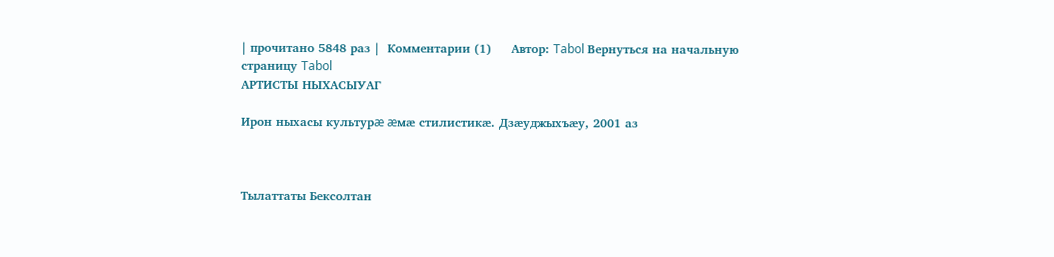| прочитано 5848 раз |  Комментарии (1)     Автор: Tabol Вернуться на начальную страницу Tabol
АРТИСТЫ НЫХАСЫУАГ

Ирон ныхасы культурæ æмæ стилистикæ. Дзæуджыхъæу, 2001 аз



Тылаттаты Бексолтан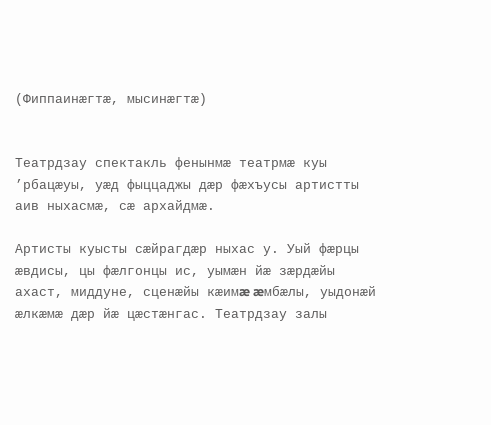(Фиппаинæгтæ, мысинæгтæ)


Театрдзау спектакль фенынмæ театрмæ куы ’рбацæуы, уæд фыццаджы дæр фæхъусы артистты аив ныхасмæ, сæ архайдмæ.

Артисты куысты сæйрагдæр ныхас у. Уый фæрцы æвдисы, цы фæлгонцы ис, уымæн йæ зæрдæйы ахаст, миддуне, сценæйы кæимæ æмбæлы, уыдонæй æлкæмæ дæр йæ цæстæнгас. Театрдзау залы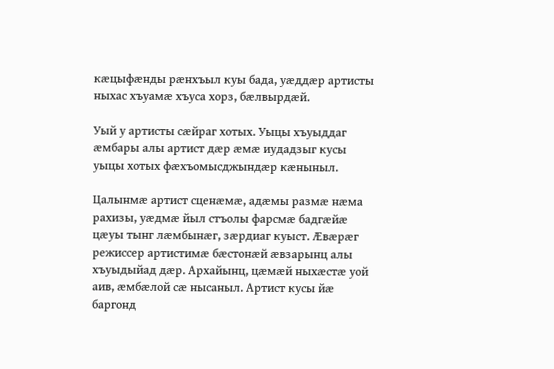кæцыфæнды рæнхъыл куы бада, уæддæр артисты ныхас хъуамæ хъуса хорз, бæлвырдæй.

Уый у артисты сæйраг хотых. Уыцы хъуыддаг æмбары алы артист дæр æмæ иудадзыг кусы уыцы хотых фæхъомысджындæр кæныныл.

Цалынмæ артист сценæмæ, адæмы размæ нæма рахизы, уæдмæ йыл стъолы фарсмæ бадгæйæ цæуы тынг лæмбынæг, зæрдиаг куыст. Æвæрæг режиссер артистимæ бæстонæй æвзарынц алы хъуыдыйад дæр. Архайынц, цæмæй ныхæстæ уой аив, æмбæлой сæ нысаныл. Артист кусы йæ баргонд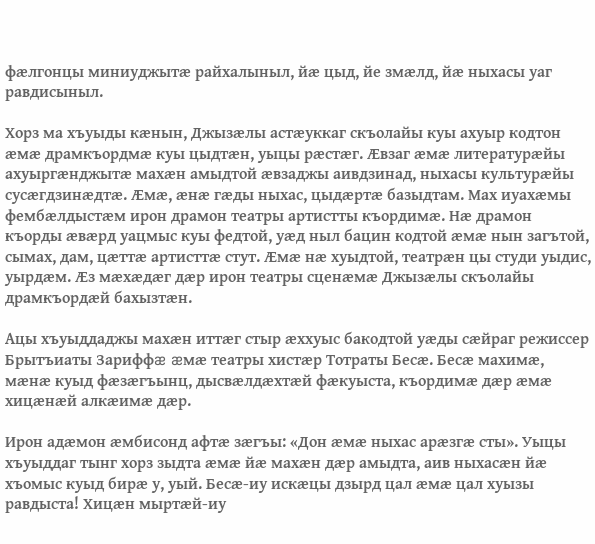фæлгонцы миниуджытæ райхалыныл, йæ цыд, йе змæлд, йæ ныхасы уаг равдисыныл.

Хорз ма хъуыды кæнын, Джызæлы астæуккаг скъолайы куы ахуыр кодтон æмæ драмкъордмæ куы цыдтæн, уыцы рæстæг. Æвзаг æмæ литературæйы ахуыргæнджытæ махæн амыдтой æвзаджы аивдзинад, ныхасы культурæйы сусæгдзинæдтæ. Æмæ, æнæ гæды ныхас, цыдæртæ базыдтам. Мах иуахæмы фембæлдыстæм ирон драмон театры артистты къордимæ. Нæ драмон къорды æвæрд уацмыс куы федтой, уæд ныл бацин кодтой æмæ нын загътой, сымах, дам, цæттæ артисттæ стут. Æмæ нæ хуыдтой, театрæн цы студи уыдис, уырдæм. Æз мæхæдæг дæр ирон театры сценæмæ Джызæлы скъолайы драмкъордæй бахызтæн.

Ацы хъуыддаджы махæн иттæг стыр æххуыс бакодтой уæды сæйраг режиссер Брытъиаты Зариффæ æмæ театры хистæр Тотраты Бесæ. Бесæ махимæ, мæнæ куыд фæзæгъынц, дысвæлдæхтæй фæкуыста, къордимæ дæр æмæ хицæнæй алкæимæ дæр.

Ирон адæмон æмбисонд афтæ зæгъы: «Дон æмæ ныхас арæзгæ сты». Уыцы хъуыддаг тынг хорз зыдта æмæ йæ махæн дæр амыдта, аив ныхасæн йæ хъомыс куыд бирæ у, уый. Бесæ-иу искæцы дзырд цал æмæ цал хуызы равдыста! Хицæн мыртæй-иу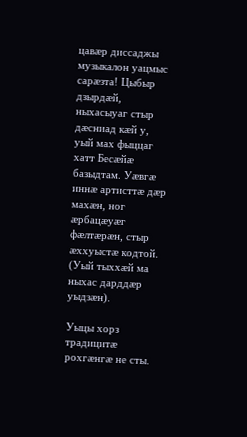цавæр диссаджы музыкалон уацмыс сарæзта! Цыбыр дзырдæй, ныхасыуаг стыр дæсниад кæй у, уый мах фыццаг хатт Бесæйæ базыдтам. Уæвгæ иннæ артисттæ дæр махæн, ног æрбацæуæг фæлтæрæн, стыр æххуыстæ кодтой. (Уый тыххæй ма ныхас дарддæр уыдзæн).

Уыцы хорз традицитæ рохгæнгæ не сты.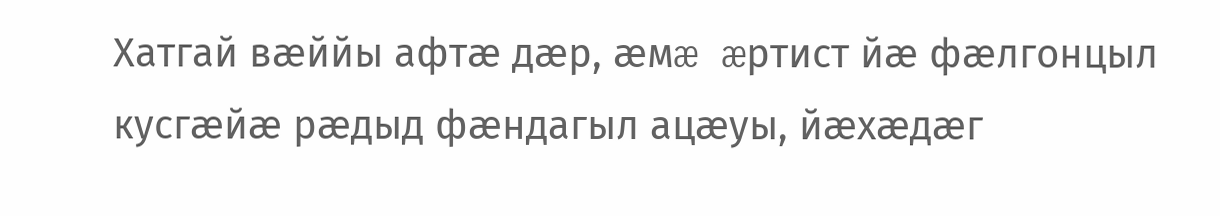Хатгай вæййы афтæ дæр, æмæ æртист йæ фæлгонцыл кусгæйæ рæдыд фæндагыл ацæуы, йæхæдæг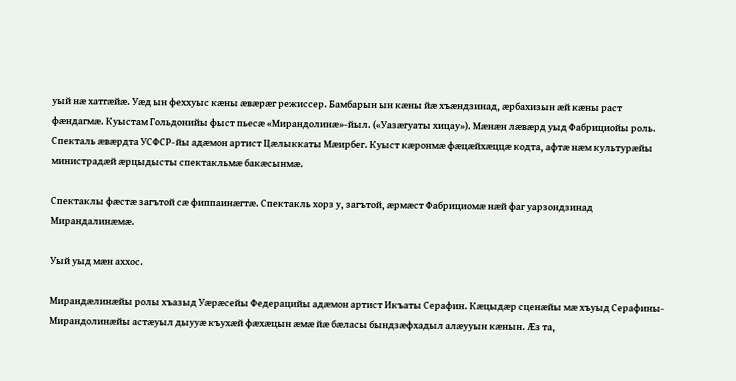уый нæ хатгæйæ. Уæд ын феххуыс кæны æвæрæг режиссер. Бамбарын ын кæны йæ хъæндзинад, æрбахизын æй кæны раст фæндагмæ. Куыстам Гольдонийы фыст пьесæ «Мирандолинæ»-йыл. («Уазæгуаты хицау»). Мæнæн лæвæрд уыд Фабрициойы роль. Спекталь æвæрдта УСФСР-йы адæмон артист Цæлыккаты Мæирбег. Куыст кæронмæ фæцæйхæццæ кодта, афтæ нæм культурæйы министрадæй æрцыдысты спектакльмæ бакæсынмæ.

Спектаклы фæстæ загътой сæ фиппаинæгтæ. Спектакль хорз у, загътой, æрмæст Фабрициомæ нæй фаг уарзондзинад Мирандалинæмæ.

Уый уыд мæн аххос.

Мирандæлинæйы ролы хъазыд Уæрæсейы Федерацийы адæмон артист Икъаты Серафин. Кæцыдæр сценæйы мæ хъуыд Серафины-Мирандолинæйы астæуыл дыууæ къухæй фæхæцын æмæ йæ бæласы бындзæфхадыл алæууын кæнын. Æз та,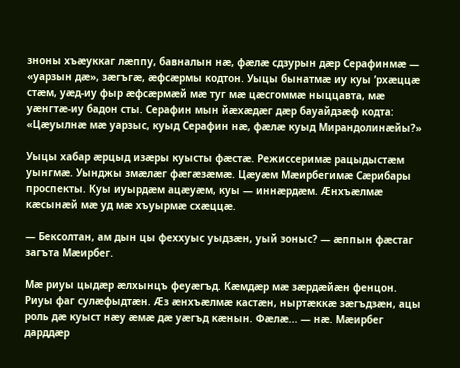зноны хъæуккаг лæппу, бавналын нæ, фæлæ сдзурын дæр Серафинмæ — «уарзын дæ», зæгъгæ, æфсæрмы кодтон. Уыцы бынатмæ иу куы ’рхæццæ стæм, уæд-иу фыр æфсæрмæй мæ туг мæ цæсгоммæ ныццавта, мæ уæнгтæ-иу бадон сты. Серафин мын йæхæдæг дæр бауайдзæф кодта: «Цæуылнæ мæ уарзыс, куыд Серафин нæ, фæлæ куыд Мирандолинæйы?»

Уыцы хабар æрцыд изæры куысты фæстæ. Режиссеримæ рацыдыстæм уынгмæ. Уынджы змæлæг фæгæзæмæ. Цæуæм Мæирбегимæ Сæрибары проспекты. Куы иуырдæм ацæуæм, куы — иннæрдæм. Æнхъæлмæ кæсынæй мæ уд мæ хъуырмæ схæццæ.

— Бексолтан, ам дын цы феххуыс уыдзæн, уый зоныс? — æппын фæстаг загъта Мæирбег.

Мæ риуы цыдæр æлхынцъ феуæгъд. Кæмдæр мæ зæрдæйæн фенцон. Риуы фаг сулæфыдтæн. Æз æнхъæлмæ кастæн, ныртæккæ зæгъдзæн, ацы роль дæ куыст нæу æмæ дæ уæгъд кæнын. Фæлæ... — нæ. Мæирбег дарддæр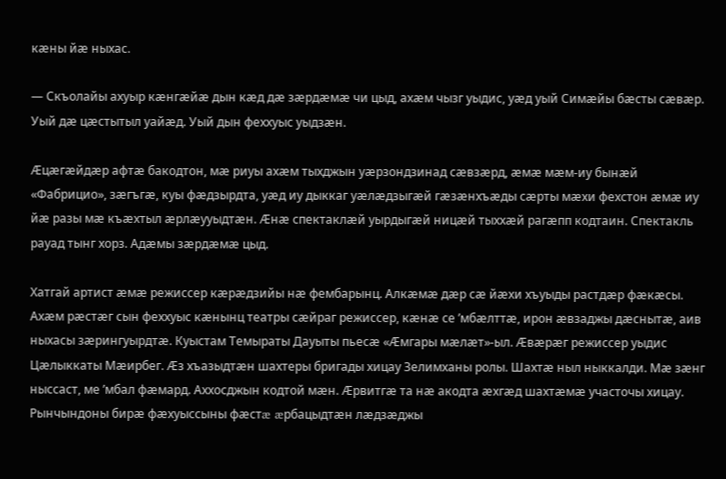кæны йæ ныхас.

— Скъолайы ахуыр кæнгæйæ дын кæд дæ зæрдæмæ чи цыд, ахæм чызг уыдис, уæд уый Симæйы бæсты сæвæр. Уый дæ цæстытыл уайæд. Уый дын феххуыс уыдзæн.

Æцæгæйдæр афтæ бакодтон, мæ риуы ахæм тыхджын уæрзондзинад сæвзæрд, æмæ мæм-иу бынæй «Фабрицио», зæгъгæ, куы фæдзырдта, уæд иу дыккаг уæлæдзыгæй гæзæнхъæды сæрты мæхи фехстон æмæ иу йæ разы мæ къæхтыл æрлæууыдтæн. Æнæ спектаклæй уырдыгæй ницæй тыххæй рагæпп кодтаин. Спектакль рауад тынг хорз. Адæмы зæрдæмæ цыд.

Хатгай артист æмæ режиссер кæрæдзийы нæ фембарынц. Алкæмæ дæр сæ йæхи хъуыды растдæр фæкæсы. Ахæм рæстæг сын феххуыс кæнынц театры сæйраг режиссер, кæнæ се ’мбæлттæ, ирон æвзаджы дæснытæ, аив ныхасы зæрингуырдтæ. Куыстам Темыраты Дауыты пьесæ «Æмгары мæлæт»-ыл. Æвæрæг режиссер уыдис Цæлыккаты Мæирбег. Æз хъазыдтæн шахтеры бригады хицау Зелимханы ролы. Шахтæ ныл ныккалди. Мæ зæнг ныссаст, ме ’мбал фæмард. Аххосджын кодтой мæн. Æрвитгæ та нæ акодта æхгæд шахтæмæ участочы хицау. Рынчындоны бирæ фæхуыссыны фæстæ æрбацыдтæн лæдзæджы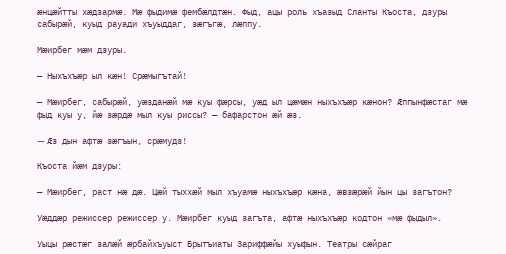æнцæйтты хæдзармæ. Мæ фыдимæ фембæлдтæн. Фыд, ацы роль хъазыд Сланты Къоста, дзуры сабырæй, куыд рауади хъуыддаг, зæгъгæ, лæппу.

Мæирбег мæм дзуры.

— Ныхъхъæр ыл кæн! Срæмыгътай!

— Мæирбег, сабырæй, уæзданæй мæ куы фæрсы, уæд ыл цæмæн ныхъхъæр кæнон? Æппынфæстаг мæ фыд куы у, йæ зæрдæ мыл куы риссы? — бафарстон æй æз.

— Æз дын афтæ зæгъын, срæмудз!

Къоста йæм дзуры:

— Мæирбег, раст нæ дæ. Цæй тыххæй мыл хъуамæ ныхъхъæр кæна, æвзæрæй йын цы загътон?

Уæддæр режиссер режиссер у. Мæирбег куыд загъта, афтæ ныхъхъæр кодтон «мæ фыдыл».

Уыцы рæстæг залæй æрбайхъуыст Брытъиаты Зариффæйы хуыфын. Театры сæйраг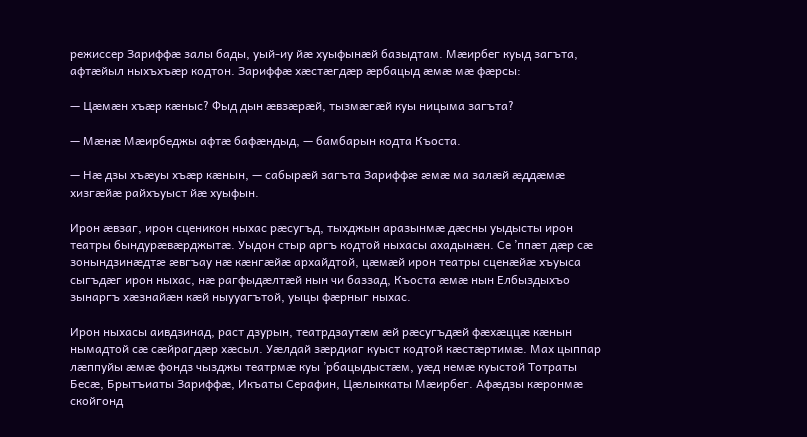режиссер Зариффæ залы бады, уый-иу йæ хуыфынæй базыдтам. Мæирбег куыд загъта, афтæйыл ныхъхъæр кодтон. Зариффæ хæстæгдæр æрбацыд æмæ мæ фæрсы:

— Цæмæн хъæр кæныс? Фыд дын æвзæрæй, тызмæгæй куы ницыма загъта?

— Мæнæ Мæирбеджы афтæ бафæндыд, — бамбарын кодта Къоста.

— Нæ дзы хъæуы хъæр кæнын, — сабырæй загъта Зариффæ æмæ ма залæй æддæмæ хизгæйæ райхъуыст йæ хуыфын.

Ирон æвзаг, ирон сценикон ныхас рæсугъд, тыхджын аразынмæ дæсны уыдысты ирон театры бындурæвæрджытæ. Уыдон стыр аргъ кодтой ныхасы ахадынæн. Се ’ппæт дæр сæ зонындзинæдтæ æвгъау нæ кæнгæйæ архайдтой, цæмæй ирон театры сценæйæ хъуыса сыгъдæг ирон ныхас, нæ рагфыдæлтæй нын чи баззад, Къоста æмæ нын Елбыздыхъо зынаргъ хæзнайæн кæй ныууагътой, уыцы фæрныг ныхас.

Ирон ныхасы аивдзинад, раст дзурын, театрдзаутæм æй рæсугъдæй фæхæццæ кæнын нымадтой сæ сæйрагдæр хæсыл. Уæлдай зæрдиаг куыст кодтой кæстæртимæ. Мах цыппар лæппуйы æмæ фондз чызджы театрмæ куы ’рбацыдыстæм, уæд немæ куыстой Тотраты Бесæ, Брытъиаты Зариффæ, Икъаты Серафин, Цæлыккаты Мæирбег. Афæдзы кæронмæ скойгонд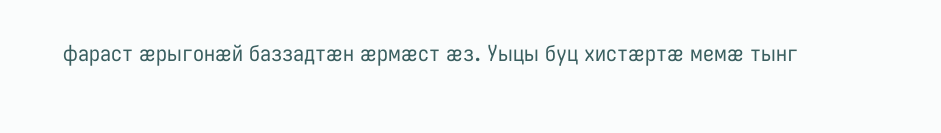фараст æрыгонæй баззадтæн æрмæст æз. Уыцы буц хистæртæ мемæ тынг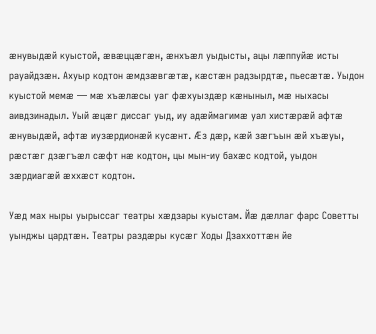æнувыдæй куыстой, æвæццæгæн, æнхъæл уыдысты, ацы лæппуйæ исты рауайдзæн. Ахуыр кодтон æмдзæвгæтæ, кæстæн радзырдтæ, пьесæтæ. Уыдон куыстой мемæ — мæ хъæлæсы уаг фæхуыздæр кæныныл, мæ ныхасы аивдзинадыл. Уый æцæг диссаг уыд, иу адæймагимæ уал хистæрæй афтæ æнувыдæй, афтæ иузæрдионæй кусæнт. Æз дæр, кæй зæгъын æй хъæуы, рæстæг дзæгъæл сæфт нæ кодтон, цы мын-иу бахæс кодтой, уыдон зæрдиагæй æххæст кодтон.

Уæд мах ныры уырыссаг театры хæдзары куыстам. Йæ дæллаг фарс Советты уынджы цардтæн. Театры раздæры кусæг Ходы Дзаххоттæн йе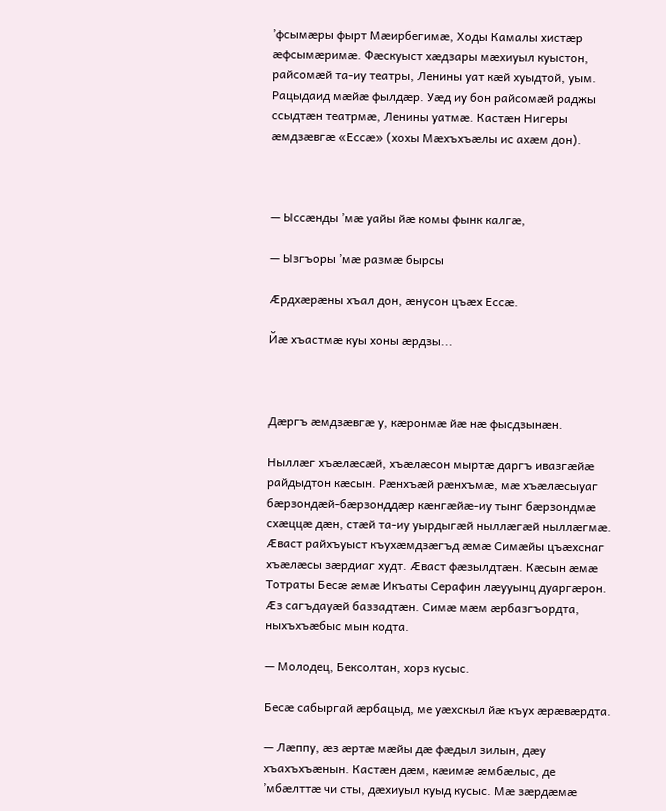’фсымæры фырт Мæирбегимæ, Ходы Камалы хистæр æфсымæримæ. Фæскуыст хæдзары мæхиуыл куыстон, райсомæй та-иу театры, Ленины уат кæй хуыдтой, уым. Рацыдаид мæйæ фылдæр. Уæд иу бон райсомæй раджы ссыдтæн театрмæ, Ленины уатмæ. Кастæн Нигеры æмдзæвгæ «Ессæ» (хохы Мæхъхъæлы ис ахæм дон).



— Ыссæнды ’мæ уайы йæ комы фынк калгæ,

— Ызгъоры ’мæ размæ бырсы

Æрдхæрæны хъал дон, æнусон цъæх Ессæ.

Йæ хъастмæ куы хоны æрдзы...



Дæргъ æмдзæвгæ у, кæронмæ йæ нæ фысдзынæн.

Ныллæг хъæлæсæй, хъæлæсон мыртæ даргъ ивазгæйæ райдыдтон кæсын. Рæнхъæй рæнхъмæ, мæ хъæлæсыуаг бæрзондæй-бæрзонддæр кæнгæйæ-иу тынг бæрзондмæ схæццæ дæн, стæй та-иу уырдыгæй ныллæгæй ныллæгмæ. Æваст райхъуыст къухæмдзæгъд æмæ Симæйы цъæхснаг хъæлæсы зæрдиаг худт. Æваст фæзылдтæн. Кæсын æмæ Тотраты Бесæ æмæ Икъаты Серафин лæууынц дуаргæрон. Æз сагъдауæй баззадтæн. Симæ мæм æрбазгъордта, ныхъхъæбыс мын кодта.

— Молодец, Бексолтан, хорз кусыс.

Бесæ сабыргай æрбацыд, ме уæхскыл йæ къух æрæвæрдта.

— Лæппу, æз æртæ мæйы дæ фæдыл зилын, дæу хъахъхъæнын. Кастæн дæм, кæимæ æмбæлыс, де ’мбæлттæ чи сты, дæхиуыл куыд кусыс. Мæ зæрдæмæ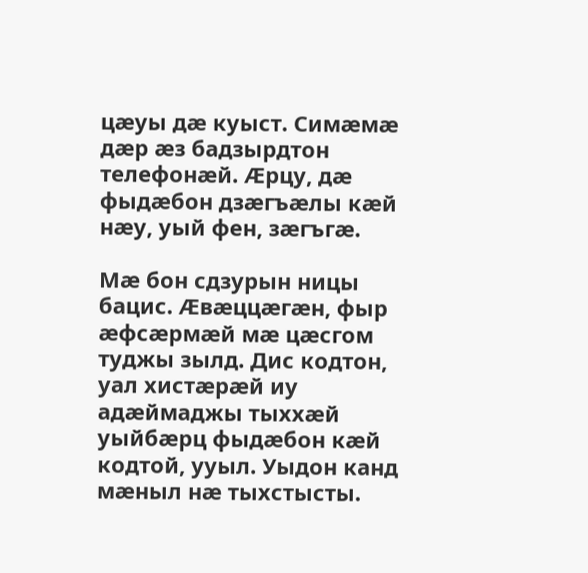цæуы дæ куыст. Симæмæ дæр æз бадзырдтон телефонæй. Æрцу, дæ фыдæбон дзæгъæлы кæй нæу, уый фен, зæгъгæ.

Мæ бон сдзурын ницы бацис. Æвæццæгæн, фыр æфсæрмæй мæ цæсгом туджы зылд. Дис кодтон, уал хистæрæй иу адæймаджы тыххæй уыйбæрц фыдæбон кæй кодтой, ууыл. Уыдон канд мæныл нæ тыхстысты.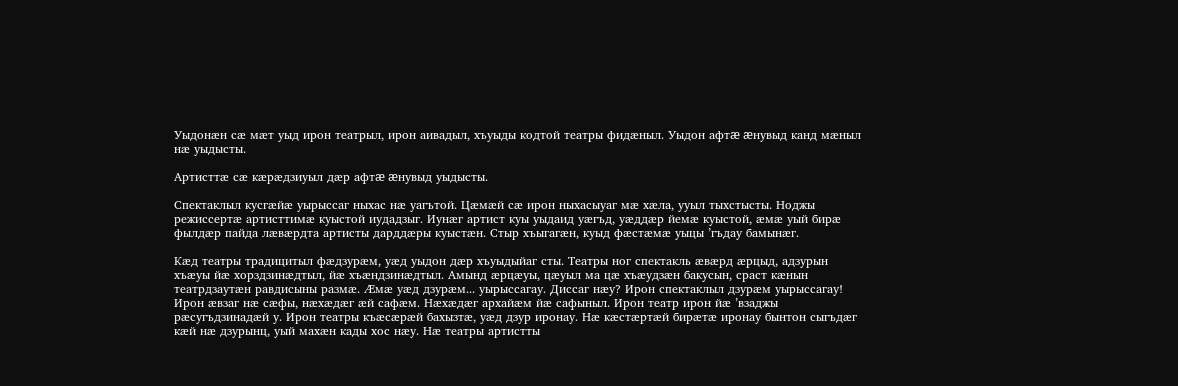Уыдонæн сæ мæт уыд ирон театрыл, ирон аивадыл, хъуыды кодтой театры фидæныл. Уыдон афтæ æнувыд канд мæныл нæ уыдысты.

Артисттæ сæ кæрæдзиуыл дæр афтæ æнувыд уыдысты.

Спектаклыл кусгæйæ уырыссаг ныхас нæ уагътой. Цæмæй сæ ирон ныхасыуаг мæ хæла, ууыл тыхстысты. Ноджы режиссертæ артисттимæ куыстой иудадзыг. Иунæг артист куы уыдаид уæгъд, уæддæр йемæ куыстой, æмæ уый бирæ фылдæр пайда лæвæрдта артисты дарддæры куыстæн. Стыр хъыгагæн, куыд фæстæмæ уыцы ’гъдау бамынæг.

Кæд театры традицитыл фæдзурæм, уæд уыдон дæр хъуыдыйаг сты. Театры ног спектакль æвæрд æрцыд, адзурын хъæуы йæ хорздзинæдтыл, йæ хъæндзинæдтыл. Амынд æрцæуы, цæуыл ма цæ хъæудзæн бакусын, сраст кæнын театрдзаутæн равдисыны размæ. Æмæ уæд дзурæм... уырыссагау. Диссаг нæу? Ирон спектаклыл дзурæм уырыссагау! Ирон æвзаг нæ сæфы, нæхæдæг æй сафæм. Нæхæдæг архайæм йæ сафыныл. Ирон театр ирон йæ ’взаджы рæсугъдзинадæй у. Ирон театры къæсæрæй бахызтæ, уæд дзур иронау. Нæ кæстæртæй бирæтæ иронау бынтон сыгъдæг кæй нæ дзурынц, уый махæн кады хос нæу. Нæ театры артистты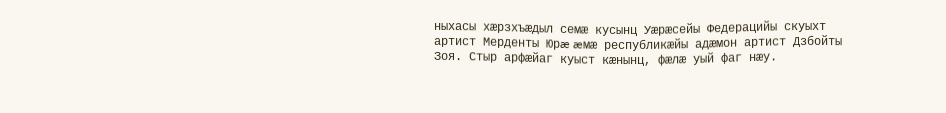ныхасы хæрзхъæдыл семæ кусынц Уæрæсейы Федерацийы скуыхт артист Мерденты Юрæ æмæ республикæйы адæмон артист Дзбойты Зоя. Стыр арфæйаг куыст кæнынц, фæлæ уый фаг нæу.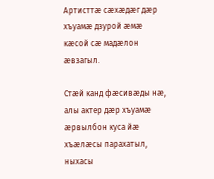Артисттæ сæхæдæг дæр хъуамæ дзурой æмæ кæсой сæ мадæлон æвзагыл.

Стæй канд фæсивæды нæ, алы актер дæр хъуамæ æрвылбон куса йæ хъæлæсы парахатыл, ныхасы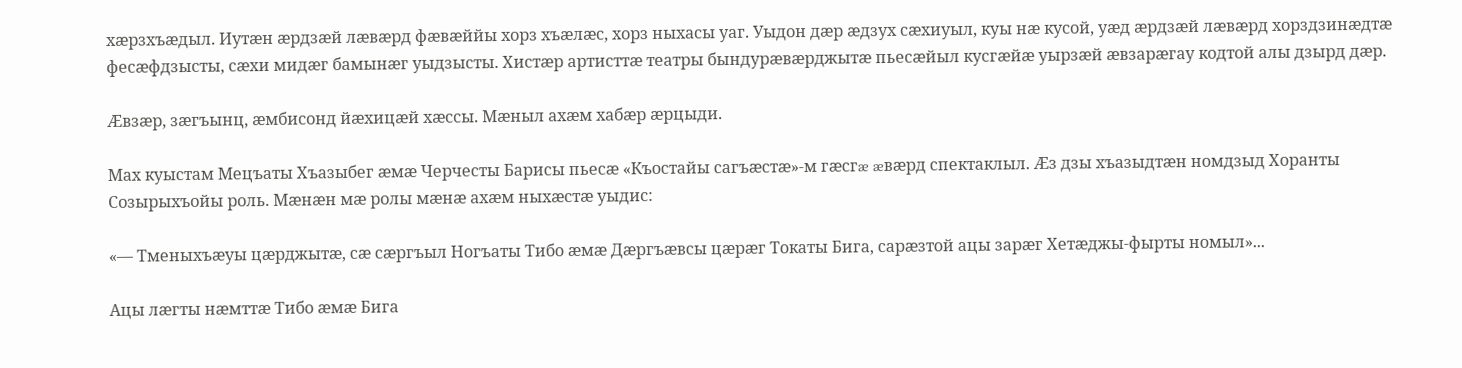хæрзхъæдыл. Иутæн æрдзæй лæвæрд фæвæййы хорз хъæлæс, хорз ныхасы уаг. Уыдон дæр æдзух сæхиуыл, куы нæ кусой, уæд æрдзæй лæвæрд хорздзинæдтæ фесæфдзысты, сæхи мидæг бамынæг уыдзысты. Хистæр артисттæ театры бындурæвæрджытæ пьесæйыл кусгæйæ уырзæй æвзарæгау кодтой алы дзырд дæр.

Æвзæр, зæгъынц, æмбисонд йæхицæй хæссы. Мæныл ахæм хабæр æрцыди.

Мах куыстам Мецъаты Хъазыбег æмæ Черчесты Барисы пьесæ «Къостайы сагъæстæ»-м гæсгæ æвæрд спектаклыл. Æз дзы хъазыдтæн номдзыд Хоранты Созырыхъойы роль. Мæнæн мæ ролы мæнæ ахæм ныхæстæ уыдис:

«— Тменыхъæуы цæрджытæ, сæ сæргъыл Ногъаты Тибо æмæ Дæргъæвсы цæрæг Токаты Бига, сарæзтой ацы зарæг Хетæджы-фырты номыл»...

Ацы лæгты нæмттæ Тибо æмæ Бига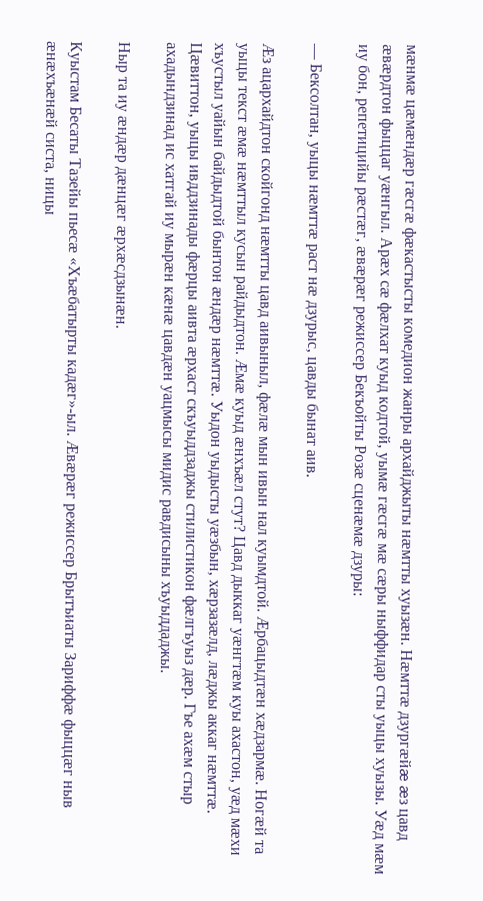мæнмæ цæмæндæр гæсгæ фæкастысты комедион жанры архайджыты нæмтты хуызæн. Нæмттæ дзургæйæ æз цавд æвæрдтон фыццаг уæнгыл. Арæх сæ фæлхат куыд кодтой, уымæ гæсгæ мæ сæры ныффидар сты уыцы хуызы. Уæд мæм иу бон, репетицийы рæстæг, æвæрæг режиссер Бекъойты Розæ сценæмæ дзуры:

— Бексолтан, уыцы нæмттæ раст нæ дзурыс, цавды бынат аив.

Æз ацархайдтон скойгонд нæмтты цавд аивыныл, фæлæ мын ивын нал куымдтой. Æрбацыдтæн хæдзармæ. Ногæй та уыцы текст æмæ нæмттыл кусын райдыдтон. Æмæ куыд æнхъæл стут? Цавд дыккаг уæнгтæм куы ахастон, уæд мæхи хъустыл уайын байдыдтой бынтон æндæр нæмттæ. Уыдон уыдысты уæзбын, хæрзазæлд, лæджы аккаг нæмттæ. Цæвиттон, уыцы ивддзинады фæрцы аивта æрхаст скъуыддзаджы стилистикон фæлгъуыз дæр. Гъе ахæм стыр ахадындзинад ис хатгай иу мырæн кæнæ цавдæн уацмысы мидис равдисыны хъуыддаджы.

Ныр та иу æндæр дæнцæг æрхæсдзынæн.

Куыстам Бесаты Тазейы пьесæ «Хъæбатырты кадæг»-ыл. Æвæрæг режиссер Брытъиаты Зариффæ фыццæг ныв æнæхъæнæй систа, ницы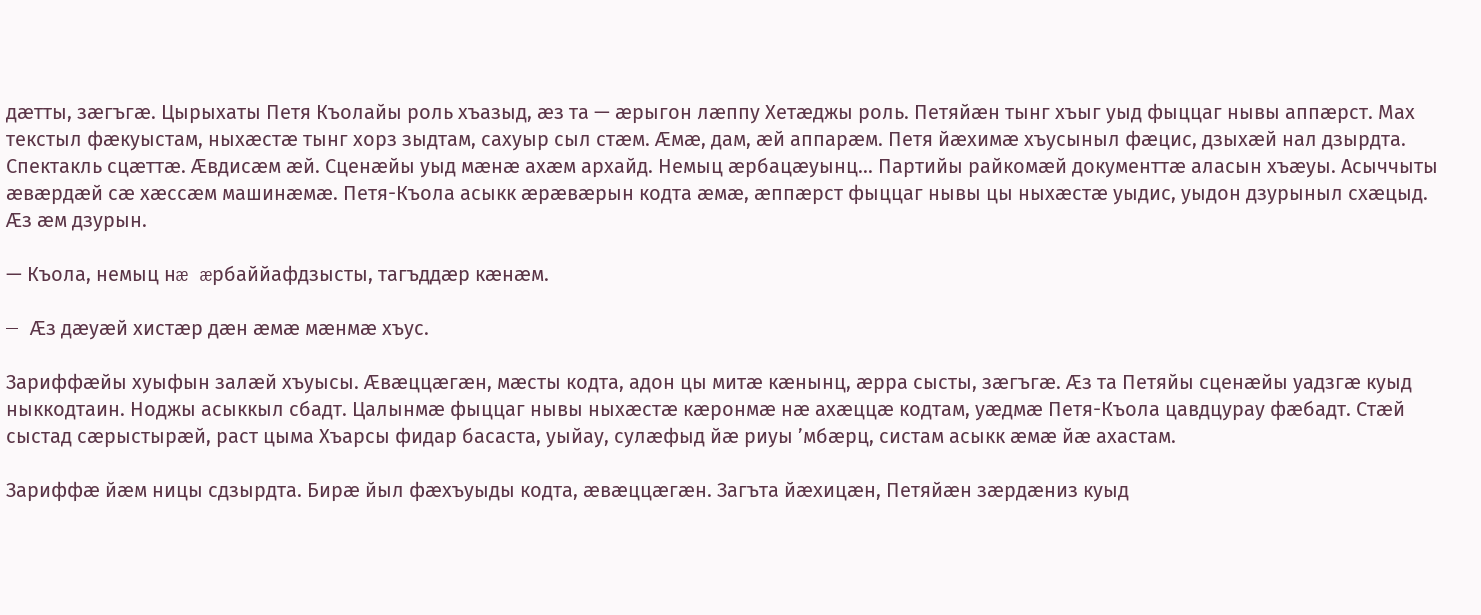дæтты, зæгъгæ. Цырыхаты Петя Къолайы роль хъазыд, æз та — æрыгон лæппу Хетæджы роль. Петяйæн тынг хъыг уыд фыццаг нывы аппæрст. Мах текстыл фæкуыстам, ныхæстæ тынг хорз зыдтам, сахуыр сыл стæм. Æмæ, дам, æй аппарæм. Петя йæхимæ хъусыныл фæцис, дзыхæй нал дзырдта. Спектакль сцæттæ. Æвдисæм æй. Сценæйы уыд мæнæ ахæм архайд. Немыц æрбацæуынц... Партийы райкомæй документтæ аласын хъæуы. Асыччыты æвæрдæй сæ хæссæм машинæмæ. Петя-Къола асыкк æрæвæрын кодта æмæ, æппæрст фыццаг нывы цы ныхæстæ уыдис, уыдон дзурыныл схæцыд. Æз æм дзурын.

— Къола, немыц нæ æрбаййафдзысты, тагъддæр кæнæм.

— Æз дæуæй хистæр дæн æмæ мæнмæ хъус.

Зариффæйы хуыфын залæй хъуысы. Æвæццæгæн, мæсты кодта, адон цы митæ кæнынц, æрра сысты, зæгъгæ. Æз та Петяйы сценæйы уадзгæ куыд ныккодтаин. Ноджы асыккыл сбадт. Цалынмæ фыццаг нывы ныхæстæ кæронмæ нæ ахæццæ кодтам, уæдмæ Петя-Къола цавдцурау фæбадт. Стæй сыстад сæрыстырæй, раст цыма Хъарсы фидар басаста, уыйау, сулæфыд йæ риуы ’мбæрц, систам асыкк æмæ йæ ахастам.

Зариффæ йæм ницы сдзырдта. Бирæ йыл фæхъуыды кодта, æвæццæгæн. Загъта йæхицæн, Петяйæн зæрдæниз куыд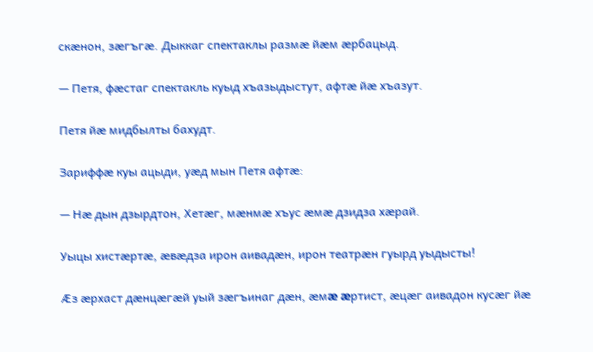скæнон, зæгъгæ. Дыккаг спектаклы размæ йæм æрбацыд.

— Петя, фæстаг спектакль куыд хъазыдыстут, афтæ йæ хъазут.

Петя йæ мидбылты бахудт.

Зариффæ куы ацыди, уæд мын Петя афтæ:

— Нæ дын дзырдтон, Хетæг, мæнмæ хъус æмæ дзидза хæрай.

Уыцы хистæртæ, æвæдза ирон аивадæн, ирон театрæн гуырд уыдысты!

Æз æрхаст дæнцæгæй уый зæгъинаг дæн, æмæ æртист, æцæг аивадон кусæг йæ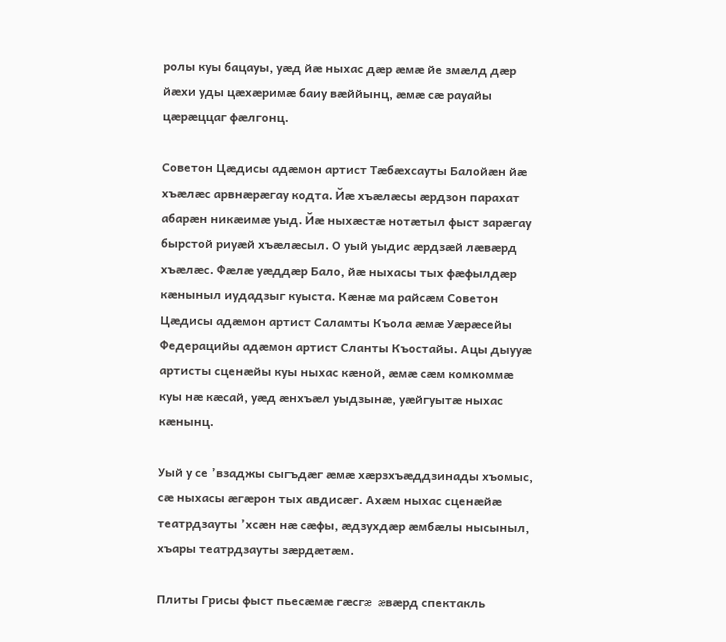ролы куы бацауы, уæд йæ ныхас дæр æмæ йе змæлд дæр йæхи уды цæхæримæ баиу вæййынц, æмæ сæ рауайы цæрæццаг фæлгонц.

Советон Цæдисы адæмон артист Тæбæхсауты Балойæн йæ хъæлæс арвнæрæгау кодта. Йæ хъæлæсы æрдзон парахат абарæн никæимæ уыд. Йæ ныхæстæ нотæтыл фыст зарæгау бырстой риуæй хъæлæсыл. О уый уыдис æрдзæй лæвæрд хъæлæс. Фæлæ уæддæр Бало, йæ ныхасы тых фæфылдæр кæныныл иудадзыг куыста. Кæнæ ма райсæм Советон Цæдисы адæмон артист Саламты Къола æмæ Уæрæсейы Федерацийы адæмон артист Сланты Къостайы. Ацы дыууæ артисты сценæйы куы ныхас кæной, æмæ сæм комкоммæ куы нæ кæсай, уæд æнхъæл уыдзынæ, уæйгуытæ ныхас кæнынц.

Уый у се ’взаджы сыгъдæг æмæ хæрзхъæддзинады хъомыс, сæ ныхасы æгæрон тых авдисæг. Ахæм ныхас сценæйæ театрдзауты ’хсæн нæ сæфы, æдзухдæр æмбæлы нысыныл, хъары театрдзауты зæрдæтæм.

Плиты Грисы фыст пьесæмæ гæсгæ æвæрд спектакль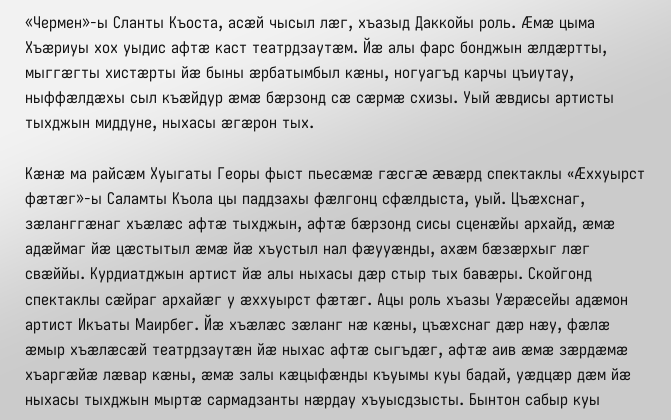«Чермен»-ы Сланты Къоста, асæй чысыл лæг, хъазыд Даккойы роль. Æмæ цыма Хъæриуы хох уыдис афтæ каст театрдзаутæм. Йæ алы фарс бонджын æлдæртты, мыггæгты хистæрты йæ быны æрбатымбыл кæны, ногуагъд карчы цъиутау, ныффæлдæхы сыл къæйдур æмæ бæрзонд сæ сæрмæ схизы. Уый æвдисы артисты тыхджын миддуне, ныхасы æгæрон тых.

Кæнæ ма райсæм Хуыгаты Георы фыст пьесæмæ гæсгæ æвæрд спектаклы «Æххуырст фæтæг»-ы Саламты Къола цы паддзахы фæлгонц сфæлдыста, уый. Цъæхснаг, зæланггæнаг хъæлæс афтæ тыхджын, афтæ бæрзонд сисы сценæйы архайд, æмæ адæймаг йæ цæстытыл æмæ йæ хъустыл нал фæууæнды, ахæм бæзæрхыг лæг свæййы. Курдиатджын артист йæ алы ныхасы дæр стыр тых бавæры. Скойгонд спектаклы сæйраг архайæг у æххуырст фæтæг. Ацы роль хъазы Уæрæсейы адæмон артист Икъаты Маирбег. Йæ хъæлæс зæланг нæ кæны, цъæхснаг дæр нæу, фæлæ æмыр хъæлæсæй театрдзаутæн йæ ныхас афтæ сыгъдæг, афтæ аив æмæ зæрдæмæ хъаргæйæ лæвар кæны, æмæ залы кæцыфæнды къуымы куы бадай, уæдцæр дæм йæ ныхасы тыхджын мыртæ сармадзанты нæрдау хъуысдзысты. Бынтон сабыр куы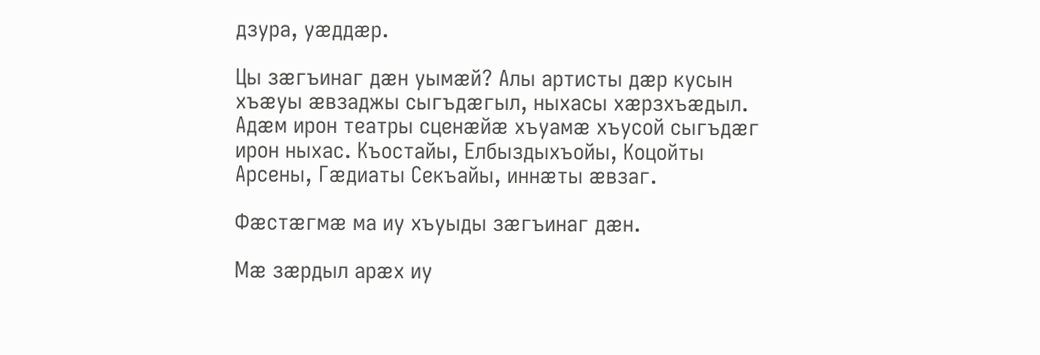дзура, уæддæр.

Цы зæгъинаг дæн уымæй? Алы артисты дæр кусын хъæуы æвзаджы сыгъдæгыл, ныхасы хæрзхъæдыл. Адæм ирон театры сценæйæ хъуамæ хъусой сыгъдæг ирон ныхас. Къостайы, Елбыздыхъойы, Коцойты Арсены, Гæдиаты Секъайы, иннæты æвзаг.

Фæстæгмæ ма иу хъуыды зæгъинаг дæн.

Мæ зæрдыл арæх иу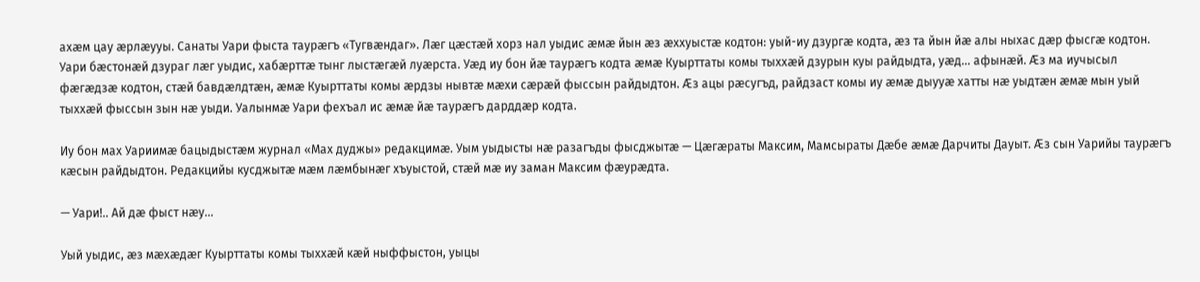ахæм цау æрлæууы. Санаты Уари фыста таурæгъ «Тугвæндаг». Лæг цæстæй хорз нал уыдис æмæ йын æз æххуыстæ кодтон: уый-иу дзургæ кодта, æз та йын йæ алы ныхас дæр фысгæ кодтон. Уари бæстонæй дзураг лæг уыдис, хабæрттæ тынг лыстæгæй луæрста. Уæд иу бон йæ таурæгъ кодта æмæ Куырттаты комы тыххæй дзурын куы райдыдта, уæд... афынæй. Æз ма иучысыл фæгæдзæ кодтон, стæй бавдæлдтæн, æмæ Куырттаты комы æрдзы нывтæ мæхи сæрæй фыссын райдыдтон. Æз ацы рæсугъд, райдзаст комы иу æмæ дыууæ хатты нæ уыдтæн æмæ мын уый тыххæй фыссын зын нæ уыди. Уалынмæ Уари фехъал ис æмæ йæ таурæгъ дарддæр кодта.

Иу бон мах Уариимæ бацыдыстæм журнал «Мах дуджы» редакцимæ. Уым уыдысты нæ разагъды фысджытæ — Цæгæраты Максим, Мамсыраты Дæбе æмæ Дарчиты Дауыт. Æз сын Уарийы таурæгъ кæсын райдыдтон. Редакцийы кусджытæ мæм лæмбынæг хъуыстой, стæй мæ иу заман Максим фæурæдта.

— Уари!.. Ай дæ фыст нæу...

Уый уыдис, æз мæхæдæг Куырттаты комы тыххæй кæй ныффыстон, уыцы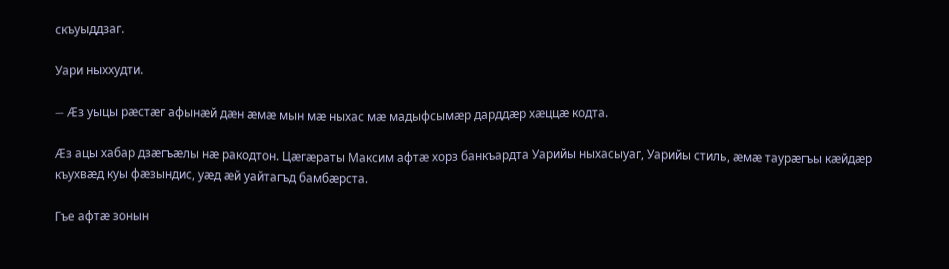скъуыддзаг.

Уари ныххудти.

— Æз уыцы рæстæг афынæй дæн æмæ мын мæ ныхас мæ мадыфсымæр дарддæр хæццæ кодта.

Æз ацы хабар дзæгъæлы нæ ракодтон. Цæгæраты Максим афтæ хорз банкъардта Уарийы ныхасыуаг, Уарийы стиль, æмæ таурæгъы кæйдæр къухвæд куы фæзындис, уæд æй уайтагъд бамбæрста.

Гъе афтæ зонын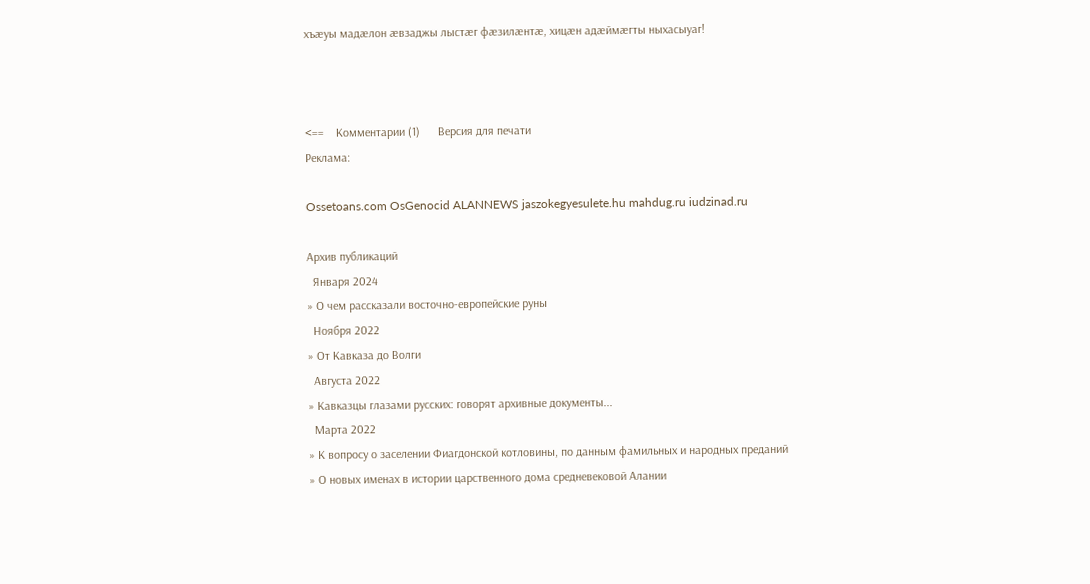хъæуы мадæлон æвзаджы лыстæг фæзилæнтæ, хицæн адæймæгты ныхасыуаг!



<==    Комментарии (1)      Версия для печати
Реклама:

Ossetoans.com OsGenocid ALANNEWS jaszokegyesulete.hu mahdug.ru iudzinad.ru

Архив публикаций
  Января 2024
» О чем рассказали восточно-европейские руны
  Ноября 2022
» От Кавказа до Волги
  Августа 2022
» Кавказцы глазами русских: говорят архивные документы...
  Марта 2022
» К вопросу о заселении Фиагдонской котловины, по данным фамильных и народных преданий
» О новых именах в истории царственного дома средневековой Алании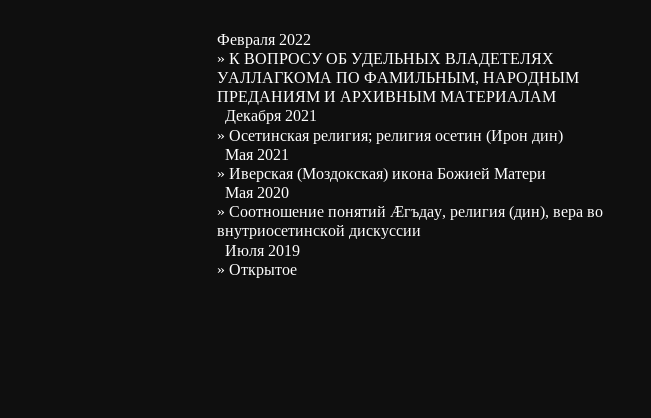Февраля 2022
» К ВОПРОСУ ОБ УДЕЛЬНЫХ ВЛАДЕТЕЛЯХ УАЛЛАГКОМА ПО ФАМИЛЬНЫМ, НАРОДНЫМ ПРЕДАНИЯМ И АРХИВНЫМ МАТЕРИАЛАМ
  Декабря 2021
» Осетинская религия; религия осетин (Ирон дин)
  Мая 2021
» Иверская (Моздокская) икона Божией Матери
  Мая 2020
» Соотношение понятий Æгъдау, религия (дин), вера во внутриосетинской дискуссии
  Июля 2019
» Открытое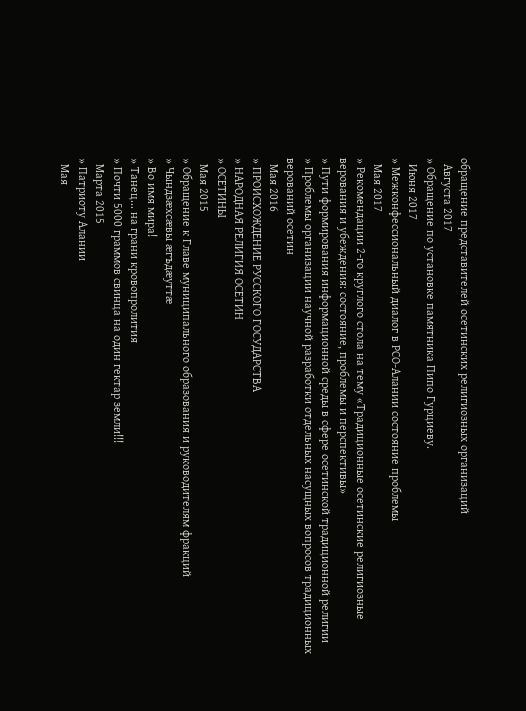обращение представителей осетинских религиозных организаций
  Августа 2017
» Обращение по установке памятника Пипо Гурциеву.
  Июня 2017
» Межконфессиональный диалог в РСО-Алании состояние проблемы
  Мая 2017
» Рекомендации 2-го круглого стола на тему «Традиционные осетинские религиозные верования и убеждения: состояние, проблемы и перспективы»
» Пути формирования информационной среды в сфере осетинской традиционной религии
» Проблемы организации научной разработки отдельных насущных вопросов традиционных верований осетин
  Мая 2016
» ПРОИСХОЖДЕНИЕ РУССКОГО ГОСУДАРСТВА
» НАРОДНАЯ РЕЛИГИЯ ОСЕТИН
» ОСЕТИНЫ
  Мая 2015
» Обращение к Главе муниципального образования и руководителям фракций
» Чындзӕхсӕвы ӕгъдӕуттӕ
» Во имя мира!
» Танец... на грани кровопролития
» Почти 5000 граммов свинца на один гектар земли!!!
  Марта 2015
» Патриоту Алании
  Мая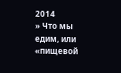2014
» Что мы едим, или «пищевой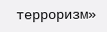терроризм»